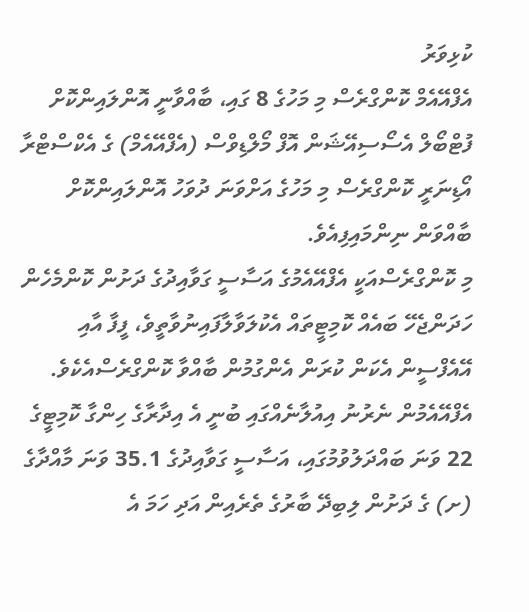ކުޅިވަރު
އެފްއޭއެމް ކޮންގްރެސް މި މަހުގެ 8 ގައި، ބާއްވާނީ އޮންލައިންކޮށް
ފުޓްބޯލް އެސޯސިއޭޝަން އޮފް މޯލްޑިވްސް (އެފްއޭއެމް) ގެ އެކްސްޓްރާ އޯޑިނަރީ ކޮންގްރެސް މި މަހުގެ އަށްވަނަ ދުވަހު އޮންލައިންކޮށް ބާއްވަން ނިންމައިފިއެވެ.
މި ކޮންގްރެސްއަކީ އެފްއޭއެމުގެ އަސާސީ ގަވާއިދުގެ ދަށުން ކޮންމެހެން ހަދަންޖެހޭ ބައެއް ކޮމިޓީތައް އެކުލަވާލާފައިނުވާތީވެ، ފީފާ އާއި އޭއެފްސީން އެކަން ކުރަން އެންގުމުން ބާއްވާ ކޮންގްރެސްއެކެވެ.
އެފްއޭއެމުން ނެރުނު އިއުލާނެއްގައި ބުނީ އެ އިދާރާގެ ހިންގާ ކޮމިޓީގެ 22 ވަނަ ބައްދަލުވުމުގައި، އަސާސީ ގަވާއިދުގެ 35.1 ވަނަ މާއްދާގެ (ށ) ގެ ދަށުން ލިބިދޭ ބާރުގެ ތެރެއިން އަދި ހަމަ އެ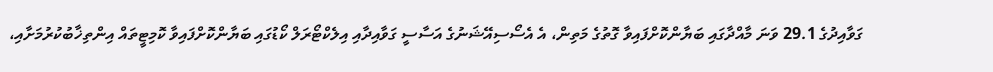ގަވާއިދުގެ 29.1 ވަނަ މާއްދާގައި ބަޔާންކޮށްފައިވާ ގޮތުގެ މަތިން، އެ އެސޯސިއޭޝަނުގެ އަސާސީ ގަވާއިދާއި އިލެކްޓޯރަލް ކޯޑުގައި ބަޔާންކޮށްފައިވާ ކޮމިޓީތައް އިންތިޚާބުކުރުމަށާއި،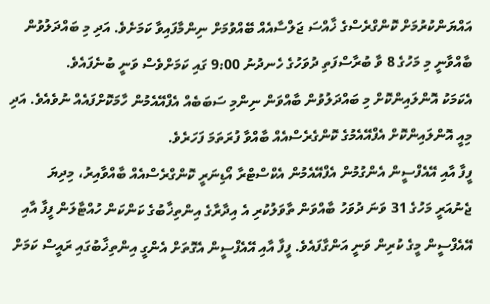އައްޔަންކުރުމަށް ކޮންގްރެސްގެ ޚާއްސަ ޖަލްސާއެއް ބޭއްވުމަށް ނިންމާފައިވާ ކަމަށެވެ. އަދި މި ބައްދަލުވުން ބާއްވާނީ މި މަހުގެ 8 ވާ ބުރާސްފަތި ދުވަހުގެ ހެނދުނު 9:00 ގައި ކަމަށްވެސް ވަނީ ބުނެފައެވެ.
އެކަމަކު އޮންލައިންކޮށް މި ބައްދަލުވުން ބާއްވަން ނިންމި ސަބަބެއް އެފްއޭއެމުން ހާމަކޮށްފައެއް ނުވެއެވެ. އަދި މިއީ އޮންލައިންކޮށް އެފްއޭއެމުގެ ކޮންގެރެސްއެއް ބާއްވާ ފުރަތަމަ ފަހަރެވެ.
ފީފާ އާއި އޭއެފްސީން އެންގުމުން އެފްއޭއެމުން އެކްސްޓްރާ އޯޑިނަރީ ކޮންގްރެސްއެއް ބާއްވާއިރު، މިދިޔަ ޖެނުއަރީ މަހުގެ 31 ވަނަ ދުވަހު ބާއްވަން ތާވަލުކުރި އެ އިދާރާގެ އިންތިޚާބުގެ ކަންކަން ހުއްޓާލަން ފީފާ އާއި އޭއެފްސީން މީގެ ކުރިން ވަނީ އަންގާފައެވެ. ފީފާ އާއި އޭއެފްސީން އެގޮތަށް އެންގީ އިންތިޚާބުގައި ރައީސް ކަމަށް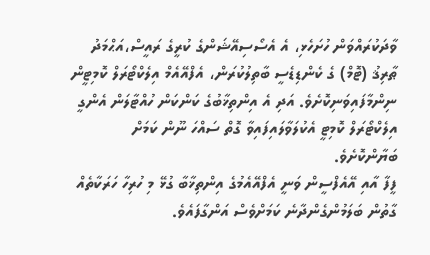ވާދަކުރައްވަން ހުށަހެޅި، އެ އެސޯސިއޭޝަންގެ ކުރީގެ ރައީސް،އަޙްމަދު ޠާރިޤު (ޓޮމް) ގެ ކެންޑިޑެސީ ބާތިލުކުރަން، އެފްއޭއެމް އިލެކްޓޯރަލް ކޮމިޓީން ނިންމާފައިވަނިކޮށެވެ. އަދި އެ އިންތިޚާބުގެ ކަންކަން ހުއްޓާލަން އެންގީ އިލެކްޓޯރަލް ކޮމިޓީ އެކުލަވާލައިފައިވާ ގޮތް ސައްހަ ނޫން ކަމަށް ބަޔާންކޮށެވެ.
ފީފާ އާއި އޭއެފްސީން ވަނީ އެފްއޭއެމުގެ އިންތިޚާބާ ގުޅޭ މި ހުރިހާ ހަރަކާތެއް ގާތުން ބަލަމުންގެންދާނެ ކަމަށްވެސް އަންގާފައެވެ.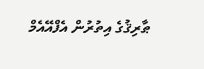ޠާރިޤުގެ އިތުރުން އެފްއޭއެމް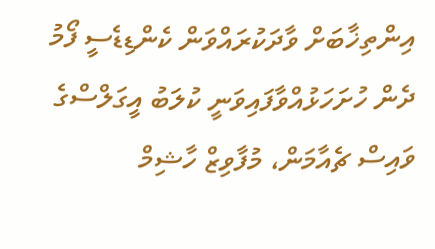އިންތިޚާބަށް ވާދަކުރައްވަން ކެންޑިޑެސީ ފޯމު ދެން ހުށަހަޅުއްވާފައިވަނީ ކުލަބު އީގަލްސްގެ ވައިސް ޗެއާމަން، މުފާވިޒް ހާޝިމް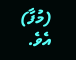(މުފާ) އެވެ.